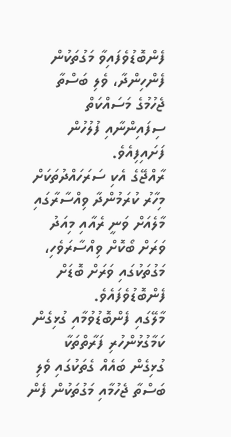ފެންބޮޑުވެފައިވާ މަގުތަކުން ފެންހިންދާ، ވެލި ބަސްތާ ޖެހުމުގެ މަސައްކަތް ސިފައިންނާއި ފުލުހުން ފަށައިފިއެވެ.
ރާއްޖޭގެ އެކި ސަރަހައްދުތަކަށް މިހާރު ކުރަމުންދާ ވިއްސާރާގައި މާލެއަށް ވަނީ ރެއާއި މިއަދު ވަރަށް ބޯކޮށް ވިއްސާރަވެހި، މަގުތަކުގައި ވަރަށް ބޮޑަށް ފެންބޮޑުވެފައެވެ.
މާލޭގައި ފެންބޮޑުވުމާއި ގުޅިގެން ކަމާގުޅުންހުރި ފަރާތްތަކާ ގުޅިގެން ބައެއް ގެތަކުގައި ވެލި ބަސްތާ ޖެހުމާއި މަގުތަކުން ފެން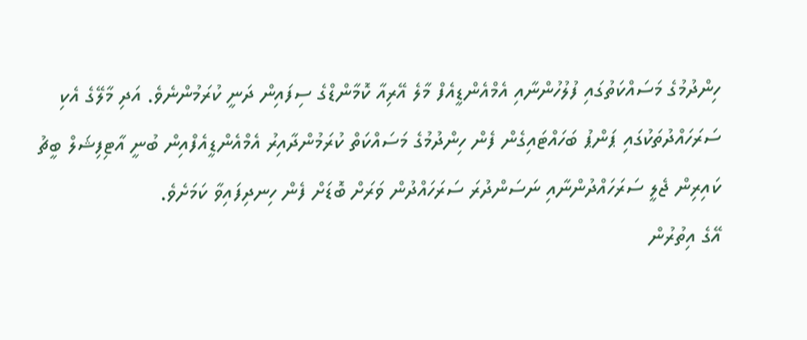ހިންދުމުގެ މަސައްކަތުގައި ފުލުހުންނާއި އެމްއެންޑީއެފް މާލެ އޭރިއާ ކޮމާންޑްގެ ސިފައިން ދަނީ ކުރަމުންނެވެ. އަދި މާލޭގެ އެކި ސަރަހައްދުތަކުގައި ޕަންޕު ބަހައްޓައިގެން ފެން ހިންދުމުގެ މަސައްކަތް ކުރަމުންދާއިރު އެމްއެންޑީއެފްއިން ބުނީ އާޓިފިޝަލް ބީޗު ކައިރިން ޖެލީ ސަރަހައްދުންނާއި ނަސަންދުރަ ސަރަހައްދުން ވަރަށް ބޮޑަށް ފެން ހިނދިފައިވާ ކަމަށެވެ.
އޭގެ އިތުރުން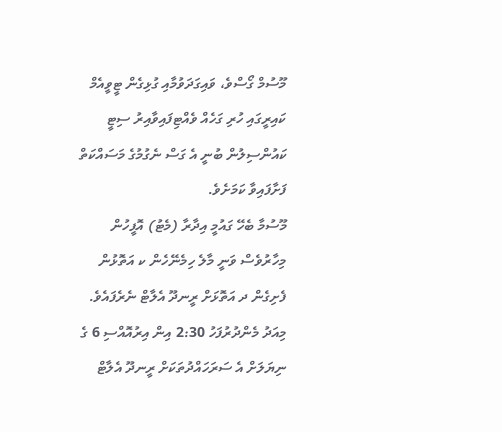މޫސުމް ގޯސްވެ، ވައިގަދަވުމާއި ގުޅިގެން ޓީވީއެމް ކައިރީގައި ހުރި ގަހެއް ވެއްޓިފައިވާއިރު ސިޓީ ކައުންސިލުން ބުނީ އެ ގަސް ނެގުމުގެ މަސައްކަތް ފަށާފައިވާ ކަމަށެވެ.
މޫސުމާ ބެހޭ ގައުމީ އިދާރާ (މެޓު) އޮފީހުން މިހާރުވެސް ވަނީ މާލެ ހިމެނޭހެން ކ އަތޮޅުން ފެށިގެން ދ އަތޮޅަށް ރީނދޫ އެލާޓް ނެރެފައެވެ. މިއަދު މެންދުރުފަހު 2:30 އިން އިރުއޮއްސި 6 ގެ ނިޔަލަށް އެ ސަރަހައްދުތަކަށް ރީނދޫ އެލާޓް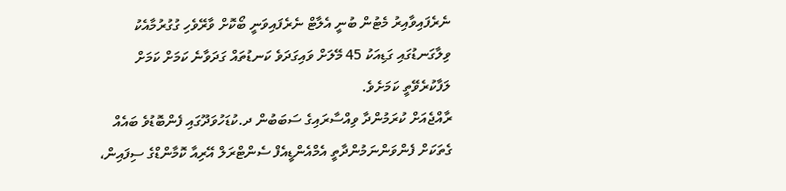ނެރެފައިވާއިރު މެޓުން ބުނީ އެލާޓް ނެރެފައިވަނީ ބޯކޮށް ވާރޭވެހި ގުގުރުމާއެކު ވިލާގަނޑުގައި ގަޑިއަކު 45 މޭލަށް ވައިގަދަވެ ކަނޑުތައް ގަދަވާނެ ކަމަށް ކަމަށް ލަފާކުރެވޭތީ ކަމަށެވެ.
ރާއްޖެއަށް ކުރަމުންދާ ވިއްސާރައިގެ ސަބަބުން ދ.ކުޑަހުވަދޫގައި ފެންބޮޑުވެ ބައެއް ގެތަކަށް ފެންވަންނަމުންދާތީ އެމްއެންޑީއެފް ސެންޓްރަލް އޭރިއާ ކޮމާންޑްގެ ސިފައިން،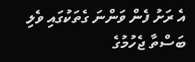އެ ރަށު ފެން ވަންނަ ގެތަކުގައި ވެލި ބަސްތާ ޖެހުމުގެ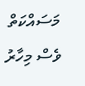މަސައްކަތް ވެސް މިހާރު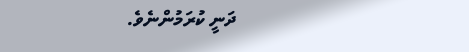ދަނީ ކުރަމުންނެވެ.